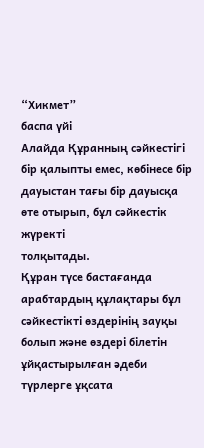“Хикмет”
баспа үйі
Алайда Құранның сәйкестігі бір қалыпты емес, көбінесе бір
дауыстан тағы бір дауысқа өте отырып, бұл сәйкестік жүректі
толқытады.
Құран түсе бастағанда арабтардың құлақтары бұл
сәйкестікті өздерінің зауқы болып және өздері білетін
ұйқастырылған әдеби түрлерге ұқсата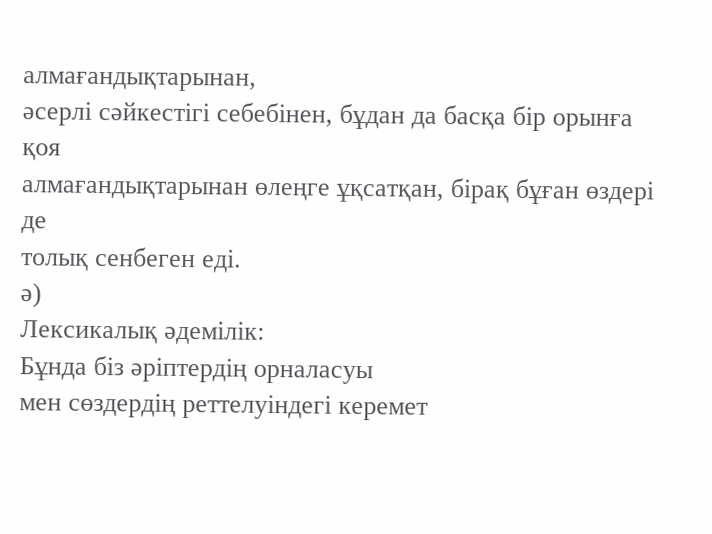алмағандықтарынан,
әсерлі сәйкестігі себебінен, бұдан да басқа бір орынға қоя
алмағандықтарынан өлеңге ұқсатқан, бірақ бұған өздері де
толық сенбеген еді.
ә)
Лексикалық әдемілік:
Бұнда біз әріптердің орналасуы
мен сөздердің реттелуіндегі керемет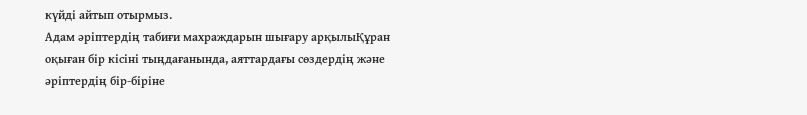күйді айтып отырмыз.
Адам әріптердің табиғи махраждарын шығару арқылыҚұран
оқыған бір кісіні тыңдағанында, аяттардағы сөздердің және
әріптердің бір-біріне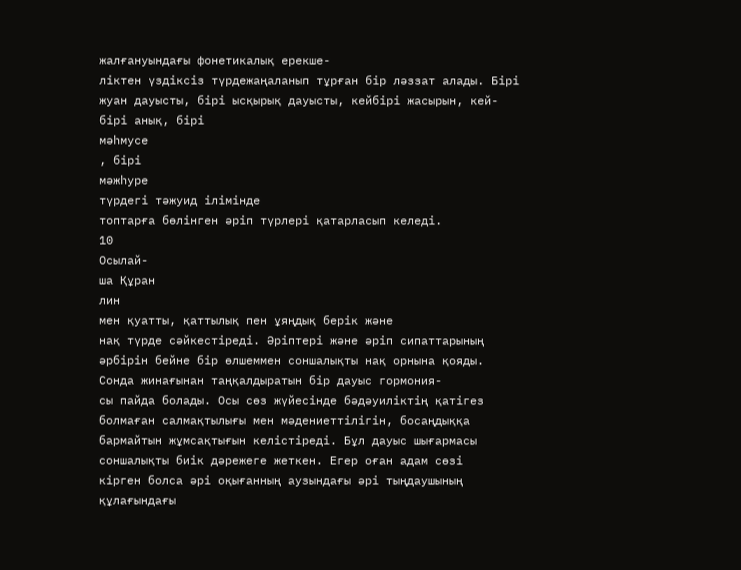жалғануындағы фонетикалық ерекше-
ліктен үздіксіз түрдежаңаланып тұрған бір ләззат алады. Бірі
жуан дауысты, бірі ысқырық дауысты, кейбірі жасырын, кей-
бірі анық, бірі
мәһмусе
, бірі
мәжһуре
түрдегі тәжуид ілімінде
топтарға бөлінген әріп түрлері қатарласып келеді.
10
Осылай-
ша Құран
лин
мен қуатты, қаттылық пен ұяңдық берік және
нақ түрде сәйкестіреді. Әріптері және әріп сипаттарының
әрбірін бейне бір өлшеммен соншалықты нақ орнына қояды.
Сонда жинағынан таңқалдыратын бір дауыс гормония-
сы пайда болады. Осы сөз жүйесінде бәдәуиліктің қатігез
болмаған салмақтылығы мен мәдениеттілігін, босаңдыққа
бармайтын жұмсақтығын келістіреді. Бұл дауыс шығармасы
соншалықты биік дәрежеге жеткен. Егер оған адам сөзі
кірген болса әрі оқығанның аузындағы әрі тыңдаушының
құлағындағы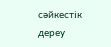сәйкестік дереу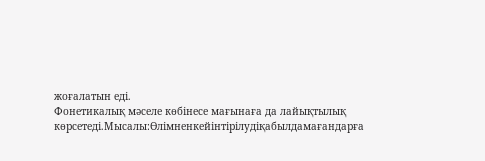жоғалатын еді.
Фонетикалық мәселе көбінесе мағынаға да лайықтылық
көрсетеді.Мысалы:Өлімненкейінтірілудіқабылдамағандарға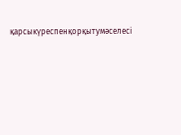қарсыкүреспенқорқытумәселесі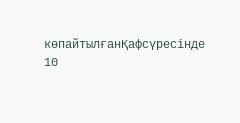көпайтылғанҚафсүресінде
10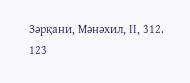Зәрқани, Мәнәхил, ІІ, 312.
123